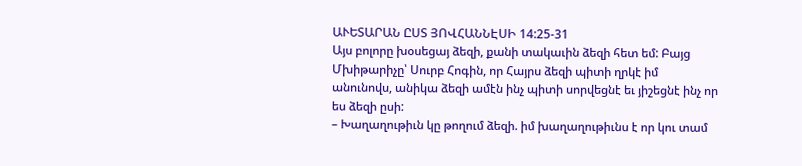ԱՒԵՏԱՐԱՆ ԸՍՏ ՅՈՎՀԱՆՆԷՍԻ 14:25-31
Այս բոլորը խօսեցայ ձեզի, քանի տակաւին ձեզի հետ եմ: Բայց Մխիթարիչը՝ Սուրբ Հոգին, որ Հայրս ձեզի պիտի ղրկէ իմ անունովս, անիկա ձեզի ամէն ինչ պիտի սորվեցնէ եւ յիշեցնէ ինչ որ ես ձեզի ըսի:
– Խաղաղութիւն կը թողում ձեզի. իմ խաղաղութիւնս է որ կու տամ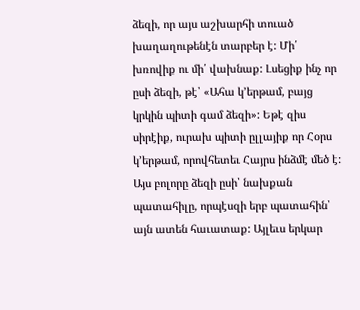ձեզի, որ այս աշխարհի տուած խաղաղութենէն տարբեր է: Մի՛ խռովիք ու մի՛ վախնաք: Լսեցիք ինչ որ ըսի ձեզի, թէ՝ «Ահա կ’երթամ, բայց կրկին պիտի գամ ձեզի»: Եթէ զիս սիրէիք, ուրախ պիտի ըլլայիք որ Հօրս կ’երթամ, որովհետեւ Հայրս ինձմէ մեծ է: Այս բոլորը ձեզի ըսի՝ նախքան պատահիլը, որպէսզի երբ պատահին՝ այն ատեն հաւատաք: Այլեւս երկար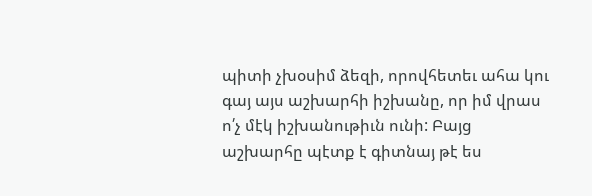պիտի չխօսիմ ձեզի, որովհետեւ ահա կու գայ այս աշխարհի իշխանը, որ իմ վրաս ո՛չ մէկ իշխանութիւն ունի: Բայց աշխարհը պէտք է գիտնայ թէ ես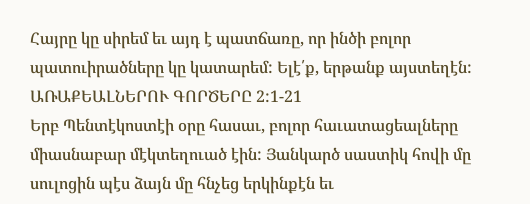Հայրը կը սիրեմ եւ այդ է պատճառը, որ ինծի բոլոր պատուիրածները կը կատարեմ: Ելէ՛ք, երթանք այստեղէն:
ԱՌԱՔԵԱԼՆԵՐՈՒ ԳՈՐԾԵՐԸ 2:1-21
Երբ Պենտէկոստէի օրը հասաւ, բոլոր հաւատացեալները միասնաբար մէկտեղուած էին: Յանկարծ սաստիկ հովի մը սուլոցին պէս ձայն մը հնչեց երկինքէն եւ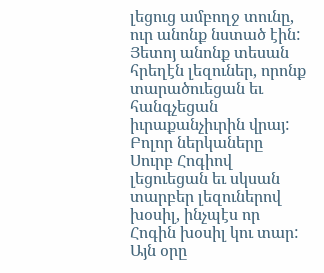լեցուց ամբողջ տունը, ուր անոնք նստած էին: Յետոյ անոնք տեսան հրեղէն լեզուներ, որոնք տարածուեցան եւ հանգչեցան իւրաքանչիւրին վրայ: Բոլոր ներկաները Սուրբ Հոգիով լեցուեցան եւ սկսան տարբեր լեզուներով խօսիլ, ինչպէս որ Հոգին խօսիլ կու տար:
Այն օրը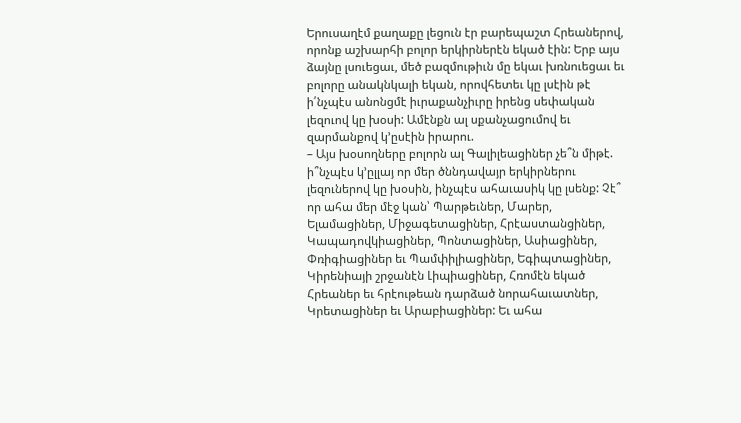Երուսաղէմ քաղաքը լեցուն էր բարեպաշտ Հրեաներով, որոնք աշխարհի բոլոր երկիրներէն եկած էին: Երբ այս ձայնը լսուեցաւ, մեծ բազմութիւն մը եկաւ խռնուեցաւ եւ բոլորը անակնկալի եկան, որովհետեւ կը լսէին թէ ի՛նչպէս անոնցմէ իւրաքանչիւրը իրենց սեփական լեզուով կը խօսի: Ամէնքն ալ սքանչացումով եւ զարմանքով կ’ըսէին իրարու.
– Այս խօսողները բոլորն ալ Գալիլեացիներ չե՞ն միթէ. ի՞նչպէս կ’ըլլայ որ մեր ծննդավայր երկիրներու լեզուներով կը խօսին, ինչպէս ահաւասիկ կը լսենք: Չէ՞ որ ահա մեր մէջ կան՝ Պարթեւներ, Մարեր, Ելամացիներ, Միջագետացիներ, Հրէաստանցիներ, Կապադովկիացիներ, Պոնտացիներ, Ասիացիներ, Փռիգիացիներ եւ Պամփիլիացիներ, Եգիպտացիներ, Կիրենիայի շրջանէն Լիպիացիներ, Հռոմէն եկած Հրեաներ եւ հրէութեան դարձած նորահաւատներ, Կրետացիներ եւ Արաբիացիներ: Եւ ահա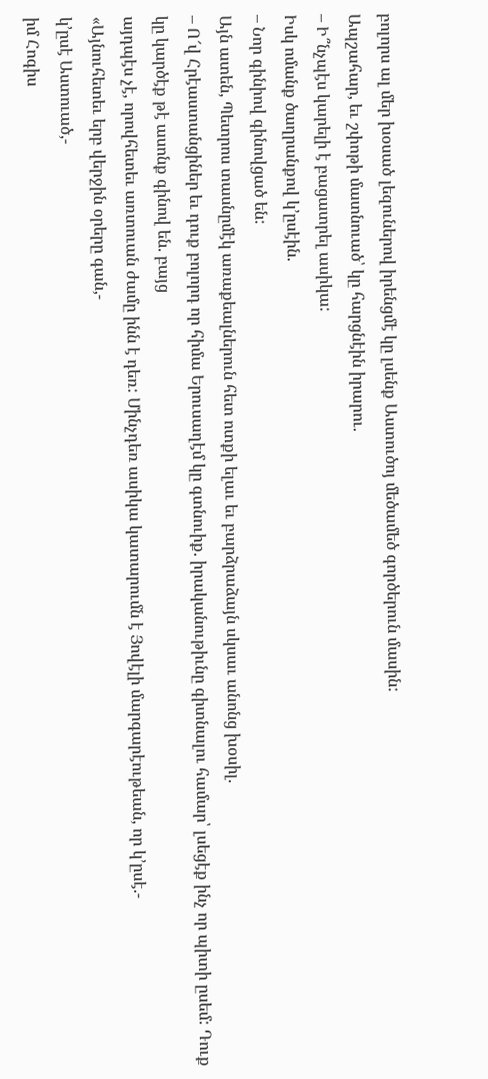բոլորս ալ մեր խօսած լեզուներով իրենցմէ կը լսենք Աստուծոյ մեծամեծ գործերուն մասին:
Ապշահար, եւ շփոթի մատնուած՝ կը հարցնէին իրարու.
– Ի՞նչպէս կարելի է բացատրել ասիկա:
Իսկ ոմանք ծաղրանքով կ’ըսէին.
– Նոր գինիով գինովցած են:
Այն ատեն, Պետրոս տասնըմէկ առաքեալներուն հետ ոտքի ելաւ եւ բարձրաձայն սկսաւ անոնց խօսիլ.
– Ո՜վ Հրէաստանցիներ եւ դուք բոլորդ որ հիմա Երուսաղէմ կը գտնուիք. իրականութիւնը գիտնալու համար՝ լսեցէք ինչ որ պիտի ըսեմ: Դուք կը կարծէք թէ ասոնք գինով են. բայց
այդպէս չէ, որովհետեւ առտուան ժամը ինն է դեռ: Մինչդեռ ասիկա կատարումն է Յովէլի մարգարէութեան, որ կ’ըսէ.-
«Այնուհետեւ երբ վերջին օրերը գան,-
կ’ըսէ Աստուած,-
իմ Հոգիս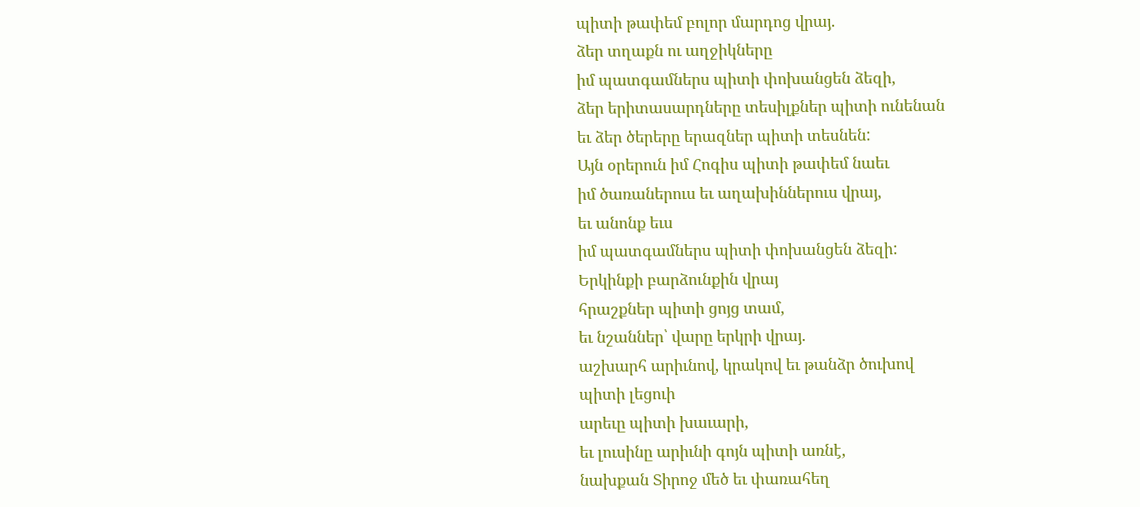պիտի թափեմ բոլոր մարդոց վրայ.
ձեր տղաքն ու աղջիկները
իմ պատգամներս պիտի փոխանցեն ձեզի,
ձեր երիտասարդները տեսիլքներ պիտի ունենան
եւ ձեր ծերերը երազներ պիտի տեսնեն:
Այն օրերուն իմ Հոգիս պիտի թափեմ նաեւ
իմ ծառաներուս եւ աղախիններուս վրայ,
եւ անոնք եւս
իմ պատգամներս պիտի փոխանցեն ձեզի:
Երկինքի բարձունքին վրայ
հրաշքներ պիտի ցոյց տամ,
եւ նշաններ՝ վարը երկրի վրայ.
աշխարհ արիւնով, կրակով եւ թանձր ծուխով
պիտի լեցուի
արեւը պիտի խաւարի,
եւ լուսինը արիւնի գոյն պիտի առնէ,
նախքան Տիրոջ մեծ եւ փառահեղ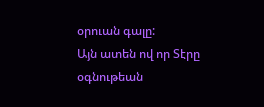օրուան գալը:
Այն ատեն ով որ Տէրը օգնութեան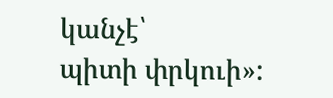կանչէ՝
պիտի փրկուի»: